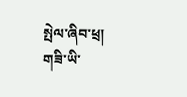སྤེལ་ཞིབ་ཕྲ།
གཟི་ཡི་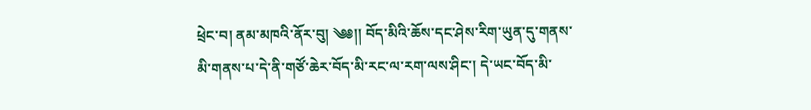ཕྲེང་བ། ནམ་མཁའི་ནོར་བུ། ༄༅།། བོད་མིའི་ཆོས་དང་ཤེས་རིག་ཡུན་དུ་གནས་མི་གནས་པ་དེ་ནི་གཙོ་ཆེར་བོད་མི་རང་ལ་རག་ལས་ཤིང་། དེ་ཡང་བོད་མི་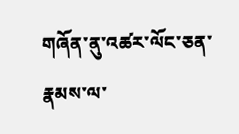གཞོན་ནུ་འཚར་ལོང་ཅན་རྣམས་ལ་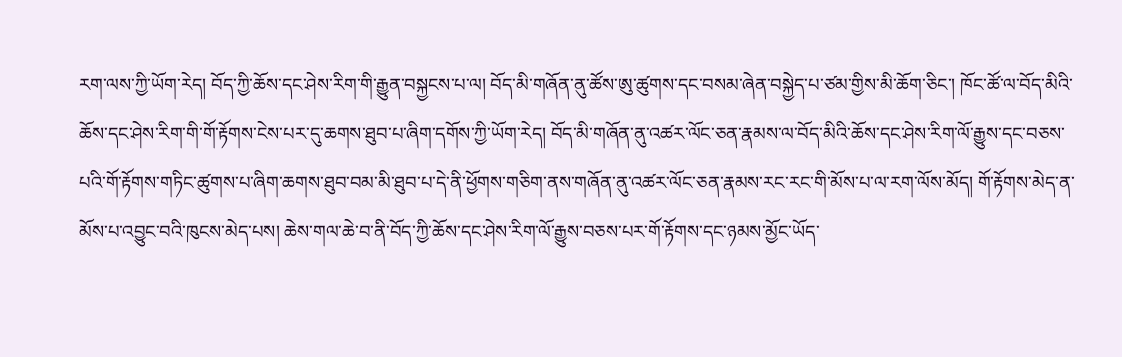རག་ལས་ཀྱི་ཡོག་རེད། བོད་ཀྱི་ཆོས་དང་ཤེས་རིག་གི་རྒྱུན་བསྐྱངས་པ་ལ། བོད་མི་གཞོན་ནུ་ཚོས་ཨུ་ཚུགས་དང་བསམ་ཞེན་བསྐྱེད་པ་ཙམ་གྱིས་མི་ཆོག་ཅིང་། ཁོང་ཚོ་ལ་བོད་མིའི་ཆོས་དང་ཤེས་རིག་གི་གོ་རྟོགས་ངེས་པར་དུ་ཆགས་ཐུབ་པ་ཞིག་དགོས་ཀྱི་ཡོག་རེད། བོད་མི་གཞོན་ནུ་འཚར་ལོང་ཅན་རྣམས་ལ་བོད་མིའི་ཆོས་དང་ཤེས་རིག་ལོ་རྒྱུས་དང་བཅས་པའི་གོ་རྟོགས་གཏིང་ཚུགས་པ་ཞིག་ཆགས་ཐུབ་བམ་མི་ཐུབ་པ་དེ་ནི་ཕྱོགས་གཅིག་ནས་གཞོན་ནུ་འཚར་ལོང་ཅན་རྣམས་རང་རང་གི་མོས་པ་ལ་རག་ལོས་མོད། གོ་རྟོགས་མེད་ན་མོས་པ་འབྱུང་བའི་ཁུངས་མེད་པས། ཆེས་གལ་ཆེ་བ་ནི་བོད་ཀྱི་ཆོས་དང་ཤེས་རིག་ལོ་རྒྱུས་བཅས་པར་གོ་རྟོགས་དང་ཉམས་མྱོང་ཡོད་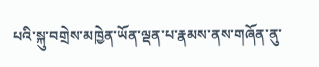པའི་སྐུ་བགྲེས་མཁྱེན་ཡོན་ལྡན་པ་རྣམས་ནས་གཞོན་ནུ་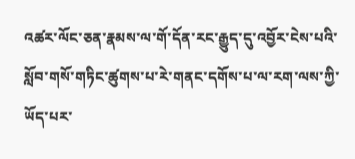འཚར་ལོང་ཅན་རྣམས་ལ་གོ་དོན་རང་རྒྱུད་དུ་འབྱོར་ངེས་པའི་སློབ་གསོ་གཏིང་ཚུགས་པ་རེ་གནང་དགོས་པ་ལ་རག་ལས་ཀྱི་ཡོད་པར་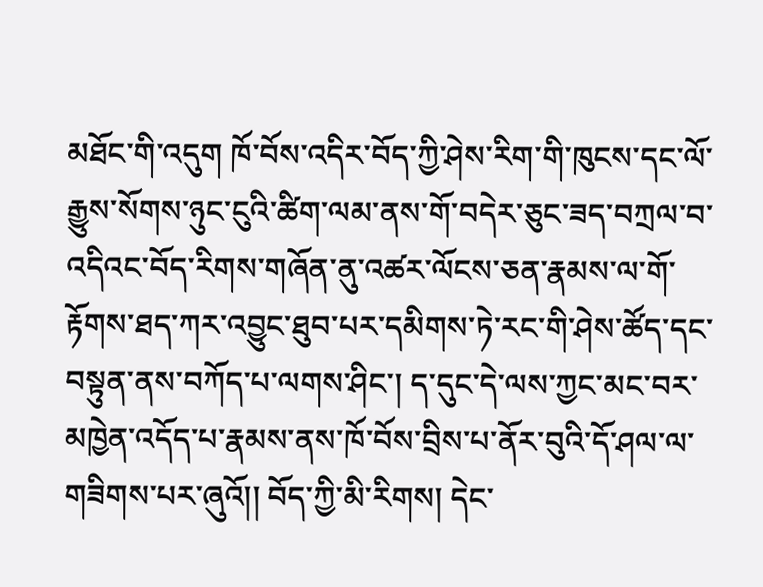མཐོང་གི་འདུག ཁོ་བོས་འདིར་བོད་ཀྱི་ཤེས་རིག་གི་ཁུངས་དང་ལོ་རྒྱུས་སོགས་ཉུང་ངུའི་ཚིག་ལམ་ནས་གོ་བདེར་ཅུང་ཟད་བཀྲལ་བ་འདིའང་བོད་རིགས་གཞོན་ནུ་འཚར་ལོངས་ཅན་རྣམས་ལ་གོ་རྟོགས་ཐད་ཀར་འབྱུང་ཐུབ་པར་དམིགས་ཏེ་རང་གི་ཤེས་ཚོད་དང་བསྟུན་ནས་བཀོད་པ་ལགས་ཤིང་། ད་དུང་དེ་ལས་ཀྱང་མང་བར་མཁྱེན་འདོད་པ་རྣམས་ནས་ཁོ་བོས་བྲིས་པ་ནོར་བུའི་དོ་ཤལ་ལ་གཟིགས་པར་ཞུའོ།། བོད་ཀྱི་མི་རིགས། དེང་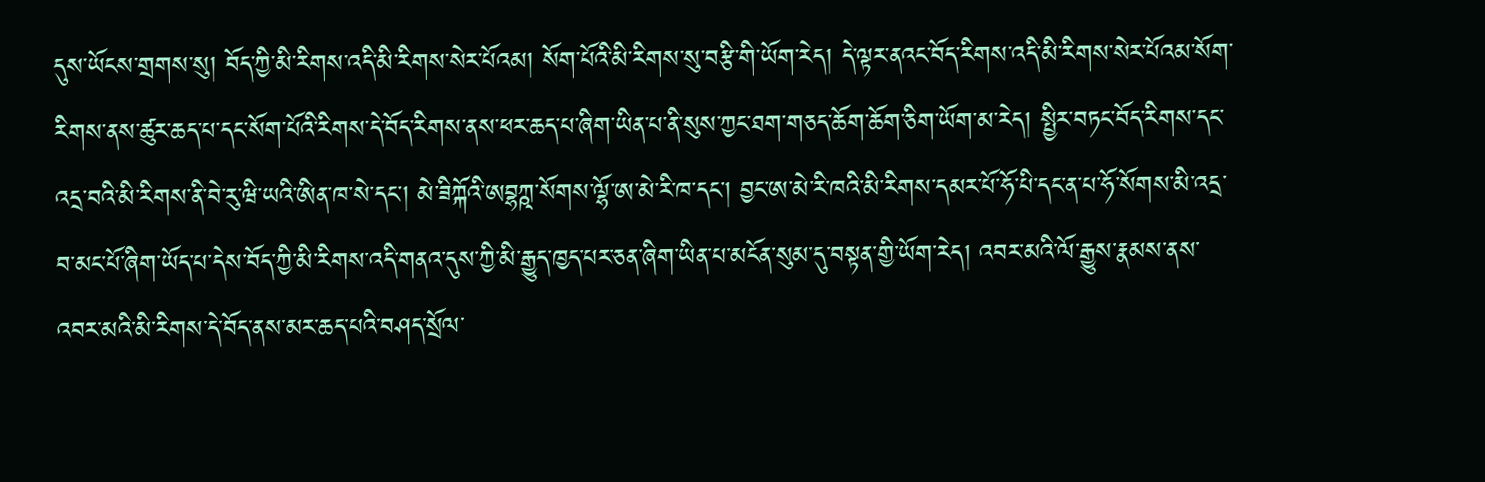དུས་ཡོངས་གྲགས་སུ། བོད་ཀྱི་མི་རིགས་འདི་མི་རིགས་སེར་པོའམ། སོག་པོའི་མི་རིགས་སུ་བརྩི་གི་ཡོག་རེད། དེ་ལྟར་ནའང་བོད་རིགས་འདི་མི་རིགས་སེར་པོའམ་སོག་རིགས་ནས་ཚུར་ཆད་པ་དང་སོག་པོའི་རིགས་དེ་བོད་རིགས་ནས་ཕར་ཆད་པ་ཞིག་ཡིན་པ་ནི་སུས་ཀྱང་ཐག་གཅད་ཆོག་ཆོག་ཅིག་ཡོག་མ་རེད། སྤྱིར་བཏང་བོད་རིགས་དང་འདྲ་བའི་མི་རིགས་ནི་བེ་རུ་ཝི་ཡའི་ཨིན་ཁ་སེ་དང་། མེ་ཟིཀྐོའི་ཨབྷཀྵ་སོགས་ལྷོ་ཨ་མེ་རི་ཁ་དང་། བྱང་ཨ་མེ་རི་ཁའི་མི་རིགས་དམར་པོ་ཧོ་པི་དང་ན་པ་ཧོ་སོགས་མི་འདྲ་བ་མང་པོ་ཞིག་ཡོད་པ་དེས་བོད་ཀྱི་མི་རིགས་འདི་གནའ་དུས་ཀྱི་མི་རྒྱུད་ཁྱད་པར་ཅན་ཞིག་ཡིན་པ་མངོན་སུམ་དུ་བསྟན་གྱི་ཡོག་རེད། འབར་མའི་ལོ་རྒྱུས་རྣམས་ནས་འབར་མའི་མི་རིགས་དེ་བོད་ནས་མར་ཆད་པའི་བཤད་སྲོལ་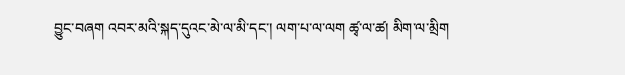བྱུང་བཞག འབར་མའི་སྐད་དུའང་མེ་ལ་མི་དང་། ལག་པ་ལ་ལག ཚྭ་ལ་ཚ། མིག་ལ་མྲིག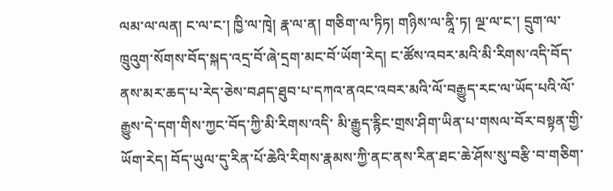ལམ་ལ་ལན། ང་ལ་ང་། ཁྱི་ལ་ཁྭེ། རྣ་ལ་ན། གཅིག་ལ་ཏིཏ། གཉིས་ལ་ནཱི་ཏ། ལྔ་ལ་ང་། དྲུག་ལ་ཁྲུའུག་སོགས་བོད་སྐད་འདྲ་བོ་ཞེ་དྲག་མང་བོ་ཡོག་རེད། ང་ཚོས་འབར་མའི་མི་རིགས་འདི་བོད་ནས་མར་ཆད་པ་རེད་ཅེས་བཤད་ཐུབ་པ་དཀའ་ནའང་འབར་མའི་ལོ་བརྒྱུད་རང་ལ་ཡོད་པའི་ལོ་རྒྱུས་དེ་དག་གིས་ཀྱང་བོད་ཀྱི་མི་རིགས་འདི་ མི་རྒྱུད་རྙིང་གྲས་ཤིག་ཡིན་པ་གསལ་བོར་བསྟན་གྱི་ཡོག་རེད། བོད་ཡུལ་དུ་རིན་པོ་ཆེའི་རིགས་རྣམས་ཀྱི་ནང་ནས་རིན་ཐང་ཆེ་ཤོས་སུ་བརྩི་བ་གཅིག་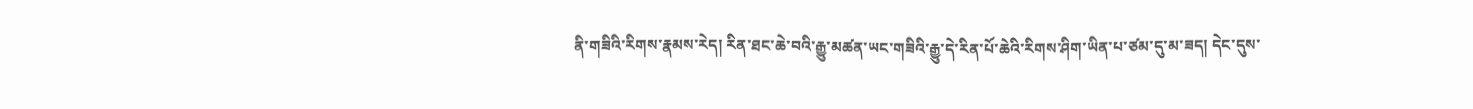ནི་གཟིའི་རིགས་རྣམས་རེད། རིན་ཐང་ཆེ་བའི་རྒྱུ་མཚན་ཡང་གཟིའི་རྒྱུ་དེ་རིན་པོ་ཆེའི་རིགས་ཤིག་ཡིན་པ་ཙམ་དུ་མ་ཟད། དེང་དུས་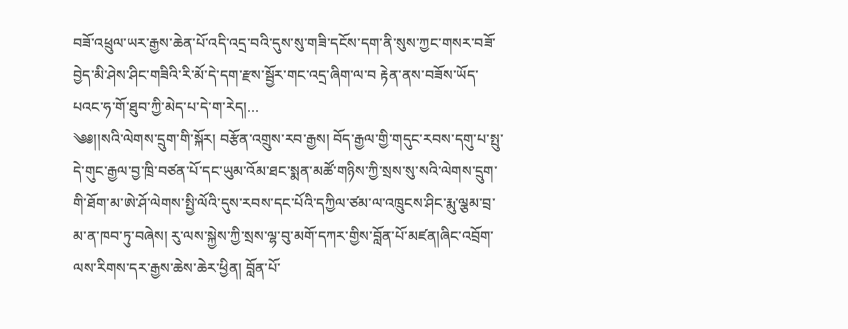བཟོ་འཕྲུལ་ཡར་རྒྱས་ཆེན་པོ་འདི་འདྲ་བའི་དུས་སུ་གཟི་དངོས་དག་ནི་སུས་ཀྱང་གསར་བཟོ་བྱེད་མི་ཤེས་ཤིང་གཟིའི་རི་མོ་དེ་དག་རྫས་སྦྱོར་གང་འདྲ་ཞིག་ལ་བ རྟེན་ནས་བཟོས་ཡོད་པའང་ཧ་གོ་ཐུབ་ཀྱི་མེད་པ་དེ་ག་རེད།…
༄༅།།སའི་ལེགས་དྲུག་གི་སྐོར། བརྩོན་འགྲུས་རབ་རྒྱས། བོད་རྒྱལ་གྱི་གདུང་རབས་དགུ་པ་སྤུ་དེ་གུང་རྒྱལ་བྱ་ཁྲི་བཙན་པོ་དང་ཡུམ་འོམ་ཐང་སྨན་མཚོ་གཉིས་ཀྱི་སྲས་སུ་སའི་ལེགས་དྲུག་གི་ཐོག་མ་ཨེ་ཤོ་ལེགས་སྤྱི་ལོའི་དུས་རབས་དང་པོའི་དཀྱིལ་ཙམ་ལ་འཁྲུངས་ཤིང་རྨུ་ལྕམ་བྲ་མ་ན་ཁབ་ཏུ་བཞེས། རུ་ལས་སྐྱེས་ཀྱི་སྲས་ལྷ་བུ་མགོ་དཀར་གྱིས་བློན་པོ་མཛན།ཞིང་འབྲོག་ལས་རིགས་དར་རྒྱས་ཆེས་ཆེར་ཕྱིན། བློན་པོ་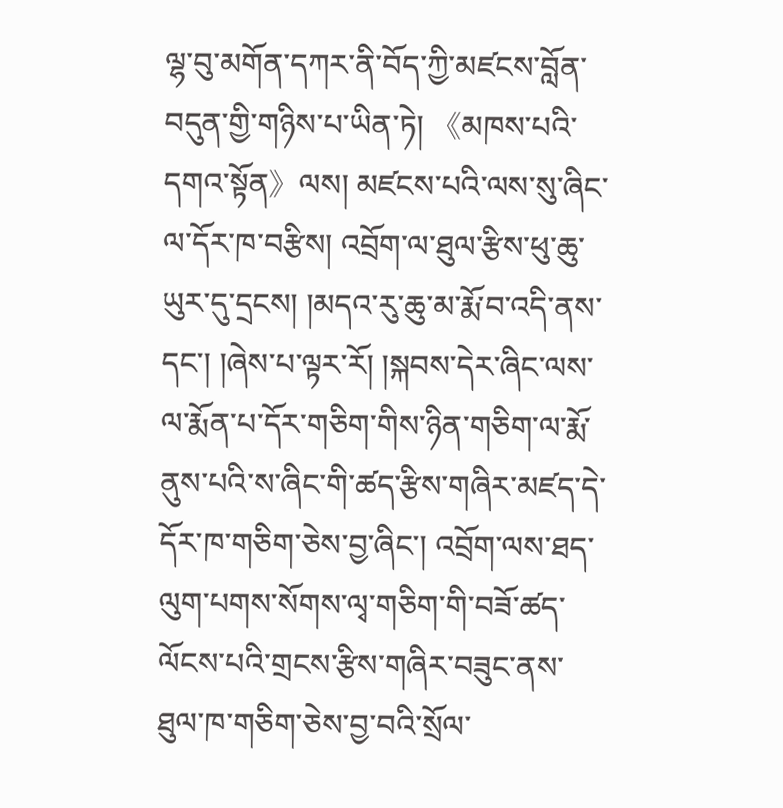ལྷ་བུ་མགོན་དཀར་ནི་བོད་ཀྱི་མཛངས་བློན་བདུན་གྱི་གཉིས་པ་ཡིན་ཏེ། 《མཁས་པའི་དགའ་སྟོན》ལས། མཛངས་པའི་ལས་སུ་ཞིང་ལ་དོར་ཁ་བརྩིས། འབྲོག་ལ་ཐུལ་རྩིས་ཕུ་ཆུ་ཡུར་དུ་དྲངས། །མདའ་རུ་ཆུ་མ་རྨོ་བ་འདི་ནས་དང་། །ཞེས་པ་ལྟར་རོ། །སྐབས་དེར་ཞིང་ལས་ལ་རྨོན་པ་དོར་གཅིག་གིས་ཉིན་གཅིག་ལ་རྨོ་ནུས་པའི་ས་ཞིང་གི་ཚད་རྩིས་གཞིར་མཛད་དེ་དོར་ཁ་གཅིག་ཅེས་བྱ་ཞིང་། འབྲོག་ལས་ཐད་ལུག་པགས་སོགས་ལྭ་གཅིག་གི་བཟོ་ཚད་ལོངས་པའི་གྲངས་རྩིས་གཞིར་བཟུང་ནས་ཐུལ་ཁ་གཅིག་ཅེས་བྱ་བའི་སྲོལ་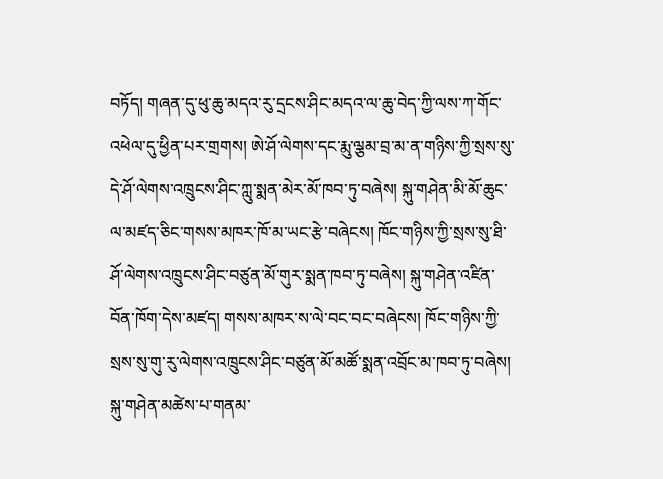བཏོད། གཞན་དུ་ཕུ་ཆུ་མདའ་རུ་དྲངས་ཤིང་མདའ་ལ་ཆུ་བེད་ཀྱི་ལས་ཀ་གོང་འཕེལ་དུ་ཕྱིན་པར་གྲགས། ཨེ་ཤོ་ལེགས་དང་རྨུ་ལྕམ་བྲ་མ་ན་གཉིས་ཀྱི་སྲས་སུ་དེ་ཤོ་ལེགས་འཁྲུངས་ཤིང་ཀླུ་སྨན་མེར་མོ་ཁབ་ཏུ་བཞེས། སྐུ་གཤེན་མི་མོ་ཆུང་ལ་མཛད་ཅིང་གསས་མཁར་ཁོ་མ་ཡང་རྩེ་བཞེངས། ཁོང་གཉིས་ཀྱི་སྲས་སུ་ཐི་ཤོ་ལེགས་འཁྲུངས་ཤིང་བཙུན་མོ་གུར་སྨན་ཁབ་ཏུ་བཞེས། སྐུ་གཤེན་འཛིན་བོན་ཁོག་དེས་མཛད། གསས་མཁར་ས་ལེ་བང་བང་བཞེངས། ཁོང་གཉིས་ཀྱི་སྲས་སུ་གུ་རུ་ལེགས་འཁྲུངས་ཤིང་བཙུན་མོ་མཚོ་སྨན་འབྲོང་མ་ཁབ་ཏུ་བཞེས། སྐུ་གཤེན་མཚེས་པ་གནམ་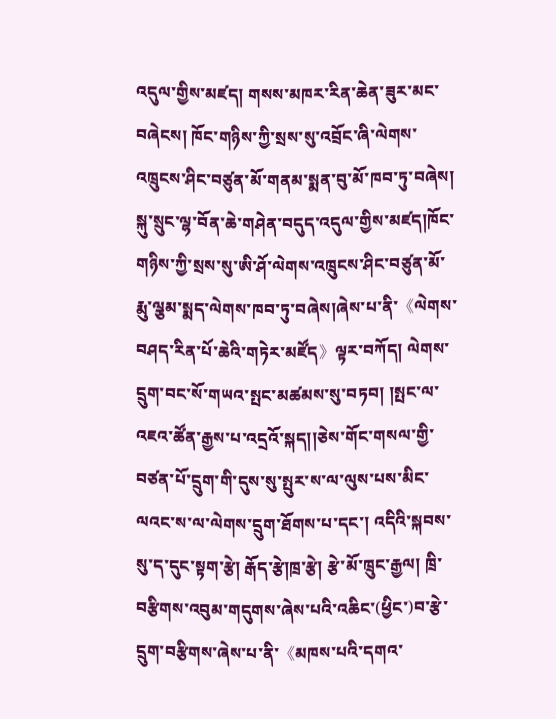འདུལ་གྱིས་མཛད། གསས་མཁར་རིན་ཆེན་ཟུར་མང་བཞེངས། ཁོང་གཉིས་ཀྱི་སྲས་སུ་འབྲོང་ཞི་ལེགས་འཁྲུངས་ཤིང་བཙུན་མོ་གནམ་སྨན་བུ་མོ་ཁབ་ཏུ་བཞེས། སྐུ་སྲུང་ལྷ་བོན་ཆེ་གཤེན་བདུད་འདུལ་གྱིས་མཛད།ཁོང་གཉིས་ཀྱི་སྲས་སུ་ཨི་ཤོ་ལེགས་འཁྲུངས་ཤིང་བཙུན་མོ་རྨུ་ལྕམ་སྨད་ལེགས་ཁབ་ཏུ་བཞེས།ཞེས་པ་ནི་《ལེགས་བཤད་རིན་པོ་ཆེའི་གཏེར་མཛོད》ལྟར་བཀོད། ལེགས་དྲུག་བང་སོ་གཡའ་སྤང་མཚམས་སུ་བཏབ། །སྤང་ལ་འཇའ་ཚོན་རྒྱས་པ་འདྲའོ་སྐད།།ཅེས་གོང་གསལ་གྱི་བཙན་པོ་དྲུག་གི་དུས་སུ་སྤུར་ས་ལ་ལུས་པས་མིང་ལའང་ས་ལ་ལེགས་དྲུག་ཐོགས་པ་དང་། འདིའི་སྐབས་སུ་ད་དུང་སྟག་རྩེ། རྒོད་རྩེ།ཁྲ་རྩེ། རྩེ་མོ་ཁྲུང་རྒྱལ། ཁྲི་བརྩིགས་འབུམ་གདུགས་ཞེས་པའི་འཆིང་(ཕྱིང་)བ་རྩེ་དྲུག་བརྩིགས་ཞེས་པ་ནི་《མཁས་པའི་དགའ་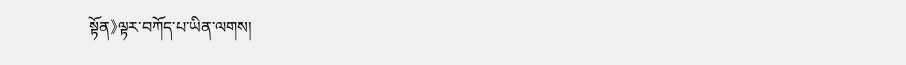སྟོན》ལྟར་བཀོད་པ་ཡིན་ལགས།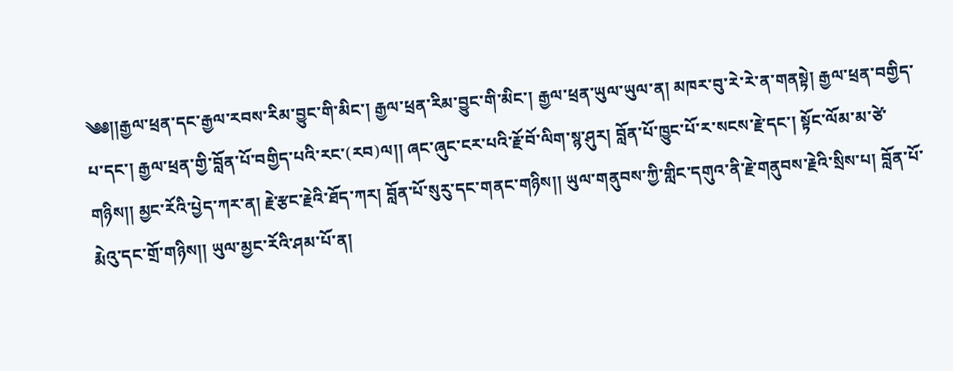༄༅།།རྒྱལ་ཕྲན་དང་རྒྱལ་རབས་རིམ་བྱུང་གི་མིང་། རྒྱལ་ཕྲན་རིམ་བྱུང་གི་མིང་། རྒྱལ་ཕྲན་ཡུལ་ཡུལ་ན། མཁར་བུ་རེ་རེ་ན་གནསྟེ། རྒྱལ་ཕྲན་བགྱིད་པ་དང་། རྒྱལ་ཕྲན་གྱི་བློན་པོ་བགྱིད་པའི་རང་(རབ)ལ།། ཞང་ཞུང་ངར་པའི་རྗོ་བོ་ལིག་སྙ་ཤུར། བློན་པོ་ཁྱུང་པོ་ར་སངས་རྗེ་དང་། སྟོང་ལོམ་མ་ཙེ་གཉིས།། མྱང་རོའི་པྱེད་ཀར་ན། རྗེ་རྩང་རྗེའི་ཐོད་ཀར། བློན་པོ་སུརུ་དང་གནང་གཉིས།། ཡུལ་གནུབས་ཀྱི་གླིང་དགུའ་ནི་རྗེ་གནུབས་རྗེའི་སྲིས་པ། བློན་པོ་རྨེའུ་དང་གྲོ་གཉིས།། ཡུལ་མྱང་རོའི་ཤམ་པོ་ན།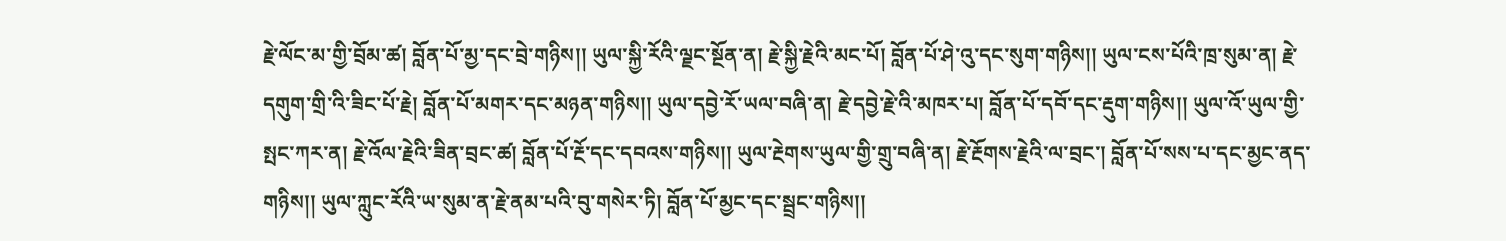རྗེ་ལོང་མ་གྱི་བྲོམ་ཚ། བློན་པོ་མྱ་དང་བྲེ་གཉིས།། ཡུལ་སྐྱི་རོའི་ལྗང་སྔོན་ན། རྗེ་སྐྱི་རྗེའི་མང་པོ། བློན་པོ་ཤེ་འུ་དང་སུག་གཉིས།། ཡུལ་ངས་པོའི་ཁྲ་སུམ་ན། རྗེ་དགུག་གྲི་འི་ཟིང་པོ་རྗེ། བློན་པོ་མགར་དང་མཉན་གཉིས།། ཡུལ་དབྱེ་རོ་ཡལ་བཞི་ན། རྗེ་དབྱེ་རྗེ་འི་མཁར་པ། བློན་པོ་དབོ་དང་རྡུག་གཉིས།། ཡུལ་འོ་ཡུལ་གྱི་སྤང་ཀར་ན། རྗེ་འོལ་རྗེའི་ཟིན་བྲང་ཚ། བློན་པོ་རྔོ་དང་དབའས་གཉིས།། ཡུལ་རྔེགས་ཡུལ་གྱི་གྲུ་བཞི་ན། རྗེ་རྔོགས་རྗེའི་ལ་བྲང་། བློན་པོ་སས་པ་དང་མྱང་ནད་གཉིས།། ཡུལ་ཀླུང་རོའི་ཡ་སུམ་ན་རྗེ་ནམ་པའི་བུ་གསེར་ཏི། བློན་པོ་མྱང་དང་སྦྲང་གཉིས།།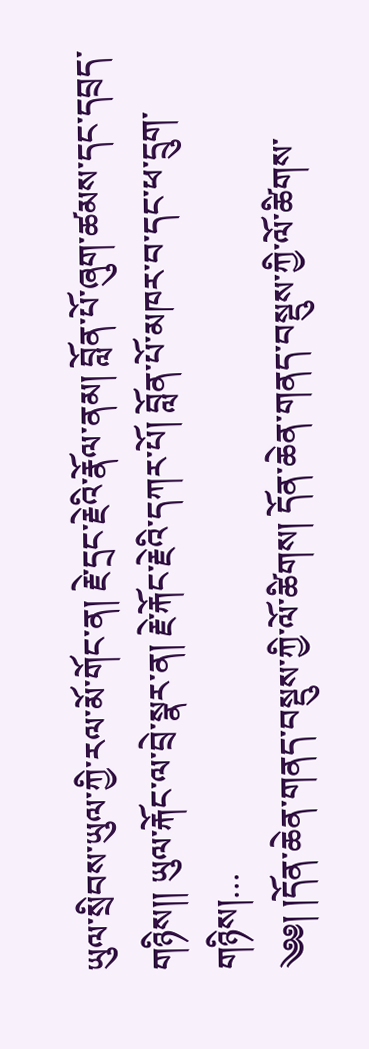ཡུལ་སྲིབས་ཡུལ་ཀྱི་རལ་མོ་གོང་ན། རྗེ་དྲང་རྗེའི་རྣོལ་ནམ། བློན་པོ་ཞུག་ཚམས་དང་དབྲད་གཉིས།། ཡུལ་རྐོང་ལ་བྲེ་སྣར་ན། རྗེ་རྐོང་རྗེའི་དཀར་པོ། བློན་པོ་མཁར་བ་དང་ཕ་དྲུག་གཉིས།…
༄༅། །དོན་ཆེན་གནད་བསྡུས་ཀྱི་ལོ་ཚིགས། དོན་ཆེན་གནད་བསྡུས་ཀྱི་ལོ་ཚིགས་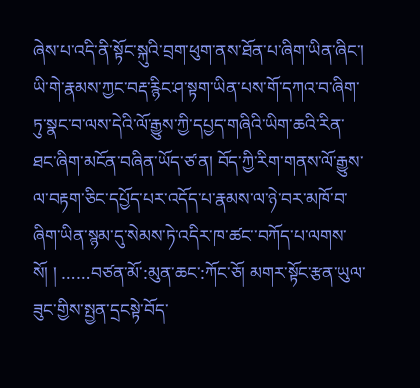ཞེས་པ་འདི་ནི་སྟོང་སྐུའི་བྲག་ཕུག་ནས་ཐོན་པ་ཞིག་ཡིན་ཞིང་། ཡི་གེ་རྣམས་ཀྱང་བརྡ་རྙིང་ཤ་སྟག་ཡིན་པས་གོ་དཀའ་བ་ཞིག་ཏུ་སྣང་བ་ལས་དེའི་ལོ་རྒྱུས་ཀྱི་དཔྱད་གཞིའི་ཡིག་ཆའི་རིན་ཐང་ཞིག་མངོན་བཞིན་ཡོད་ཙ་ན། བོད་ཀྱི་རིག་གནས་ལོ་རྒྱུས་ལ་བརྟག་ཅིང་དཔྱོད་པར་འདོད་པ་རྣམས་ལ་ཉེ་བར་མཁོ་བ་ཞིག་ཡིན་སྙམ་དུ་སེམས་ཏེ་འདིར་ཁ་ཚང་་བཀོད་པ་ལགས་སོ། ། ……བཙན་མོ་:མུན་ཆང་:ཀོང་ཅོ། མགར་སྟོང་རྩན་ཡུལ་ཟུང་གྱིས་སྤྱན་དྲངསྟེ་བོད་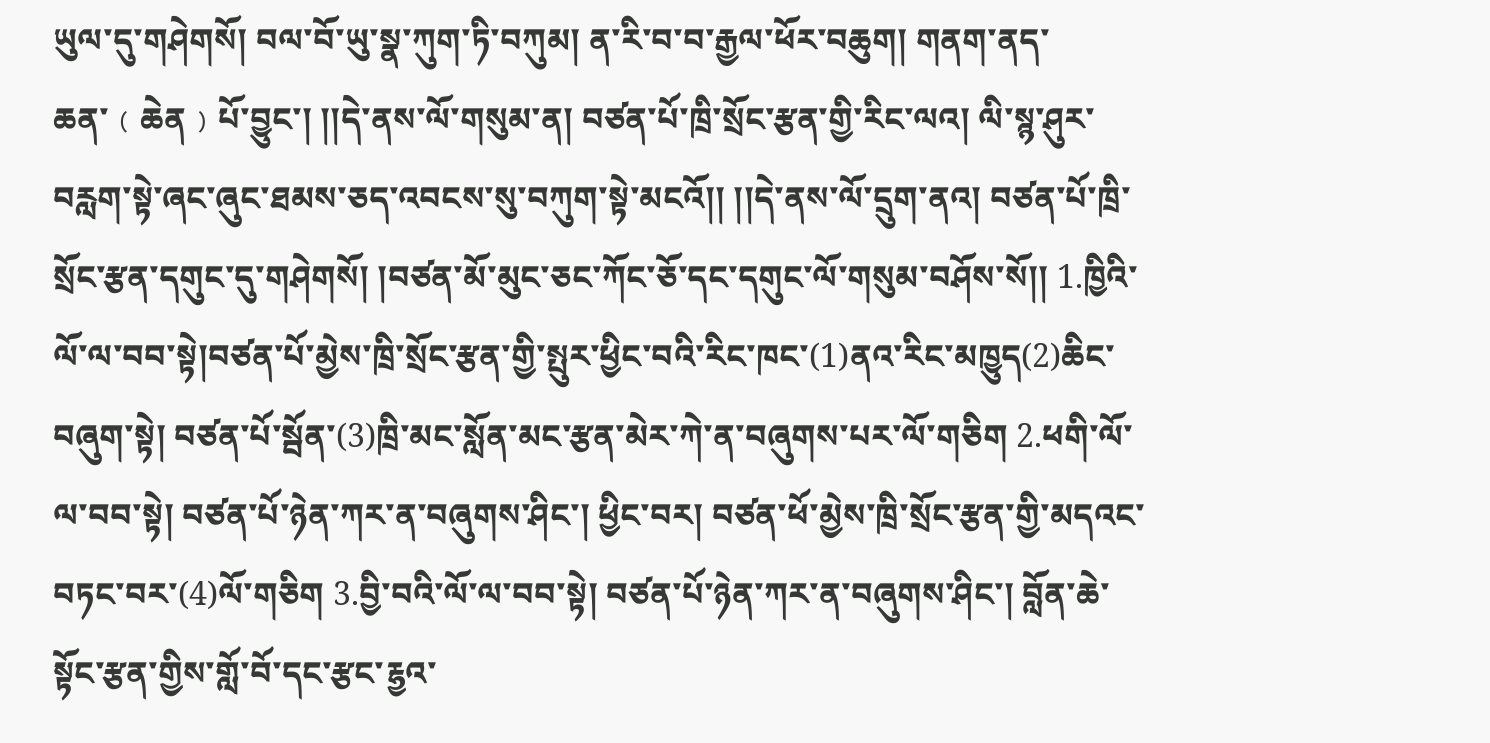ཡུལ་དུ་གཤེགསོ། བལ་བོ་ཡུ་སྣ་ཀུག་ཏི་བཀུམ། ན་རི་བ་བ་རྒྱལ་ཕོར་བཆུག། གནག་ནད་ཆན་﹙ཆེན﹚པོ་བྱུང་། །།དེ་ནས་ལོ་གསུམ་ན། བཙན་པོ་ཁྲི་སྲོང་རྩན་གྱི་རིང་ལའ། ལི་སྙ་ཤུར་བརླག་སྟེ་ཞང་ཞུང་ཐམས་ཅད་འབངས་སུ་བཀུག་སྟེ་མངའོ།། །།དེ་ནས་ལོ་དྲུག་ནའ། བཙན་པོ་ཁྲི་སྲོང་རྩན་དགུང་དུ་གཤེགསོ། །བཙན་མོ་མུང་ཅང་ཀོང་ཅོ་དང་དགུང་ལོ་གསུམ་བཤོས་སོ།། 1.ཁྱིའི་ལོ་ལ་བབ་སྟེ།བཙན་པོ་མྱེས་ཁྲི་སྲོང་རྩན་གྱི་སྤུར་ཕྱིང་བའི་རིང་ཁང་(1)ནའ་རིང་མཁྱུད(2)ཆིང་བཞུག་སྟེ། བཙན་པོ་སྦོན་(3)ཁྲི་མང་སློན་མང་རྩན་མེར་ཀེ་ན་བཞུགས་པར་ལོ་གཅིག 2.ཕགི་ལོ་ལ་བབ་སྟེ། བཙན་པོ་ཉེན་ཀར་ན་བཞུགས་ཤིང་། ཕྱིང་བར། བཙན་ཕོ་མྱེས་ཁྲི་སྲོང་རྩན་གྱི་མདའང་བཏང་བར་(4)ལོ་གཅིག 3.བྱི་བའི་ལོ་ལ་བབ་སྟེ། བཙན་པོ་ཉེན་ཀར་ན་བཞུགས་ཤིང་། བློན་ཆེ་སྟོང་རྩན་གྱིས་གློ་བོ་དང་རྩང་རྷྱའ་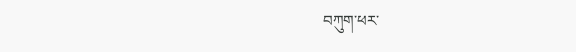བཀུག་ཕར་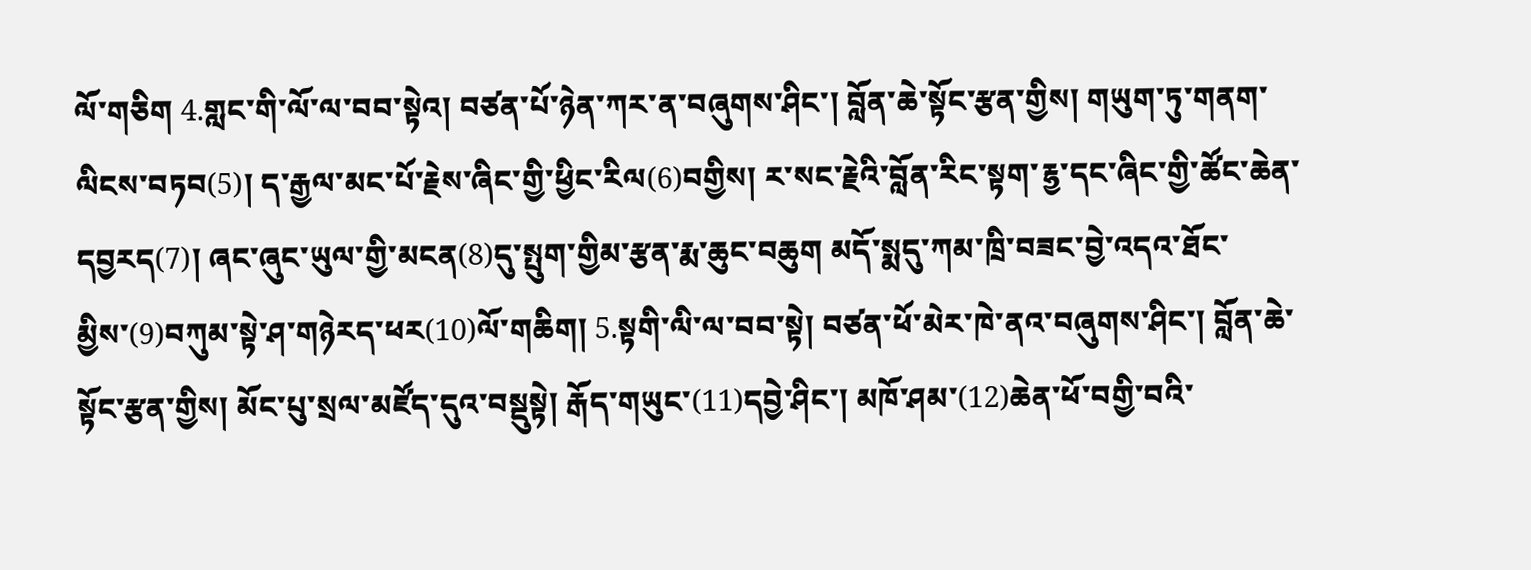ལོ་གཅིག 4.གླང་གི་ལོ་ལ་བབ་སྟེའ། བཙན་པོ་ཉེན་ཀར་ན་བཞུགས་ཤིང་། བློན་ཆེ་སྟོང་རྩན་གྱིས། གཡུག་ཏུ་གནག་ལིངས་བཏབ(5)། ད་རྒྱལ་མང་པོ་རྗེས་ཞིང་གྱི་ཕྱིང་རིལ(6)བགྱིས། ར་སང་རྗེའི་བློན་རིང་སྟག་རྷྱ་དང་ཞིང་གྱི་ཚོང་ཆེན་དབྱརད(7)། ཞང་ཞུང་ཡུལ་གྱི་མངན(8)དུ་སྤུག་གྱིམ་རྩན་རྨ་ཆུང་བཆུག མདོ་སྨདུ་ཀམ་ཁྲི་བཟང་བྱེ་འདའ་ཐོང་མྱིས་(9)བཀུམ་སྟེ་ཤ་གཉེརད་ཕར(10)ལོ་གཆིག། 5.སྟགི་ལི་ལ་བབ་སྟེ། བཙན་ཕོ་མེར་ཁེ་ནའ་བཞུགས་ཤིང་། བློན་ཆེ་སྟོང་རྩན་གྱིས། མོང་པུ་སྲལ་མཛོད་དུའ་བསྡུསྟེ། རྒོད་གཡུང་(11)དབྱེ་ཤིང་། མཁོ་ཤམ་(12)ཆེན་ཕོ་བགྱི་བའི་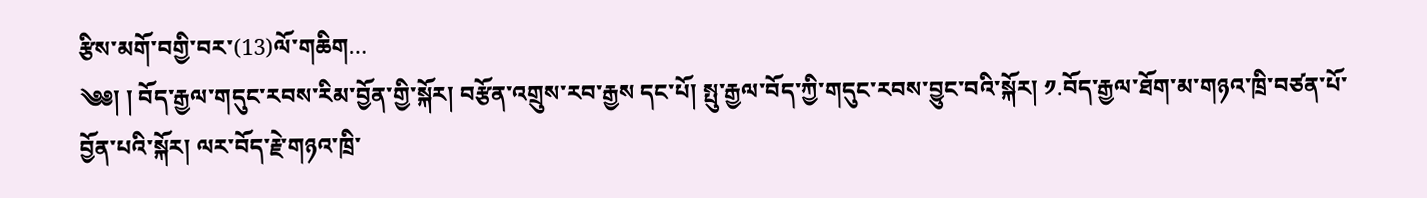རྩིས་མགོ་བགྱི་བར་(13)ལོ་གཆིག…
༄༅། ། བོད་རྒྱལ་གདུང་རབས་རིམ་བྱོན་གྱི་སྐོར། བརྩོན་འགྲུས་རབ་རྒྱས དང་པོ། སྤུ་རྒྱལ་བོད་ཀྱི་གདུང་རབས་བྱུང་བའི་སྐོར། ༡.བོད་རྒྱལ་ཐོག་མ་གཉའ་ཁྲི་བཙན་པོ་བྱོན་པའི་སྐོར། ལར་བོད་རྗེ་གཉའ་ཁྲི་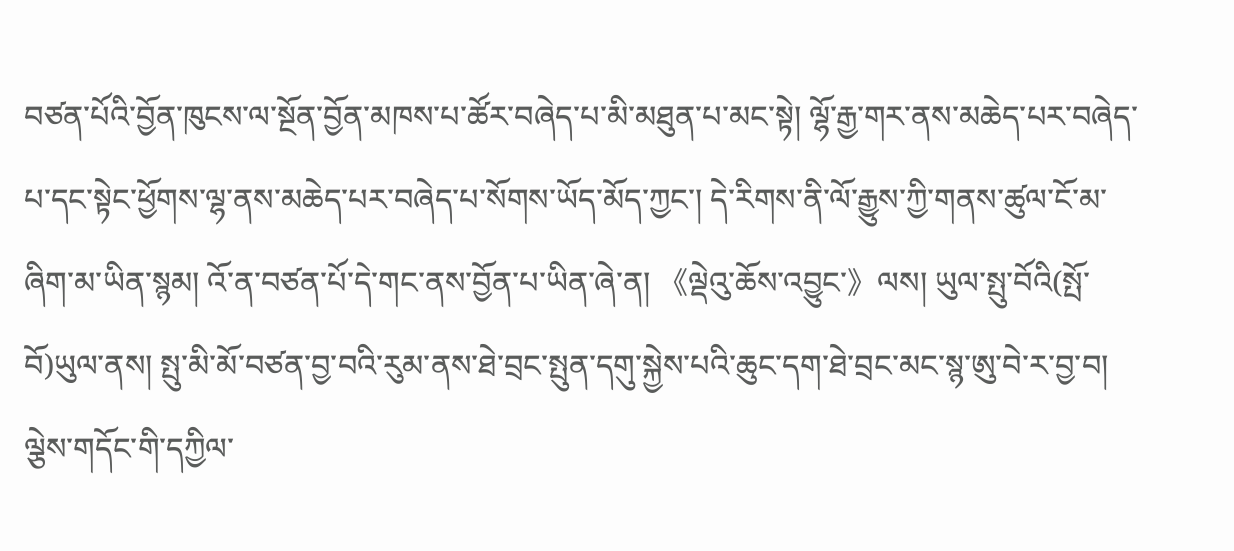བཙན་པོའི་བྱོན་ཁུངས་ལ་སྔོན་བྱོན་མཁས་པ་ཚོར་བཞེད་པ་མི་མཐུན་པ་མང་སྟེ། ལྷོ་རྒྱ་གར་ནས་མཆེད་པར་བཞེད་པ་དང་སྟེང་ཕྱོགས་ལྷ་ནས་མཆེད་པར་བཞེད་པ་སོགས་ཡོད་མོད་ཀྱང་། དེ་རིགས་ནི་ལོ་རྒྱུས་ཀྱི་གནས་ཚུལ་ངོ་མ་ཞིག་མ་ཡིན་སྙམ། འོ་ན་བཙན་པོ་དེ་གང་ནས་བྱོན་པ་ཡིན་ཞེ་ན། 《ལྡེའུ་ཆོས་འབྱུང་》ལས། ཡུལ་སྤུ་བོའི(སྤོ་བོ)ཡུལ་ནས། སྤུ་མི་མོ་བཙན་བྱ་བའི་རུམ་ནས་ཐེ་བྲང་སྤུན་དགུ་སྐྱེས་པའི་ཆུང་དག་ཐེ་བྲང་མང་སྙ་ཨུ་བེ་ར་བྱ་བ། ལྕེས་གདོང་གི་དཀྱིལ་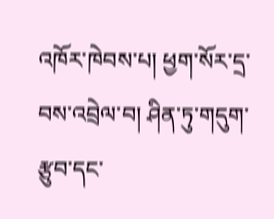འཁོར་ཁེབས་པ། ཕྱག་སོར་དྲ་བས་འབྲེལ་བ། ཤིན་ཏུ་གདུག་རྩུབ་དང་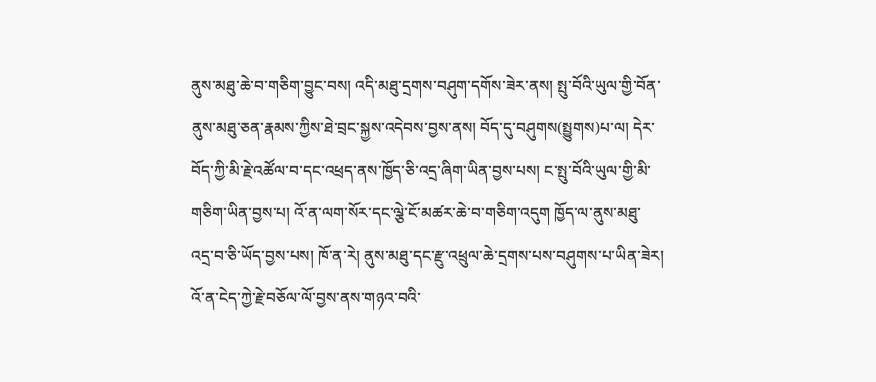ནུས་མཐུ་ཆེ་བ་གཅིག་བྱུང་བས། འདི་མཐུ་དྲགས་བཤུག་དགོས་ཟེར་ནས། སྤུ་བོའི་ཡུལ་གྱི་བོན་ནུས་མཐུ་ཅན་རྣམས་ཀྱིས་ཐེ་བྲང་སྐྱས་འདེབས་བྱས་ནས། བོད་དུ་བཤུགས(སྤྱུགས)པ་ལ། དེར་བོད་ཀྱི་མི་རྗེ་འཚོལ་བ་དང་འཕྲད་ནས་ཁྱོད་ཅི་འདྲ་ཞིག་ཡིན་བྱས་པས། ང་སྤུ་བོའི་ཡུལ་གྱི་མི་གཅིག་ཡིན་བྱས་པ། འོ་ན་ལག་སོར་དང་ལྕེ་ངོ་མཚར་ཆེ་བ་གཅིག་འདུག ཁྱོད་ལ་ནུས་མཐུ་འདྲ་བ་ཅི་ཡོད་བྱས་པས། ཁོ་ན་རེ། ནུས་མཐུ་དང་རྫུ་འཕྲུལ་ཆེ་དྲགས་པས་བཤུགས་པ་ཡིན་ཟེར། འོ་ན་ངེད་ཀྱེ་རྗེ་བཅོལ་ལོ་བྱས་ནས་གཉའ་བའི་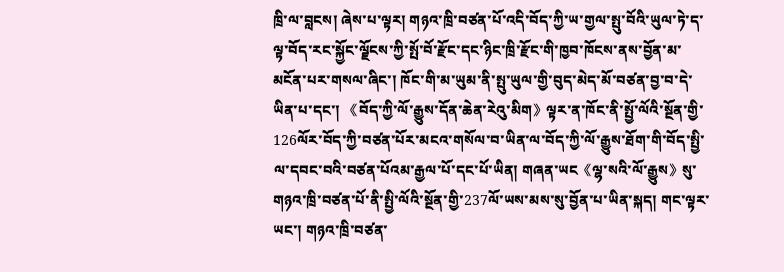ཁྲི་ལ་བླངས། ཞེས་པ་ལྟར། གཉའ་ཁྲི་བཙན་པོ་འདི་བོད་ཀྱི་ཡ་གྱལ་སྤུ་བོའི་ཡུལ་ཏེ་ད་ལྟ་བོད་རང་སྐྱོང་ལྗོངས་ཀྱི་སྤོ་བོ་རྫོང་དང་ཉིང་ཁྲི་རྫོང་གི་ཁྱབ་ཁོངས་ནས་བྱོན་མ་མངོན་པར་གསལ་ཞིང་། ཁོང་གི་མ་ཡུམ་ནི་སྤུ་ཡུལ་གྱི་བུད་མེད་མོ་བཙན་བྱ་བ་དེ་ཡིན་པ་དང་། 《བོད་ཀྱི་ལོ་རྒྱུས་དོན་ཆེན་རེའུ་མིག》ལྟར་ན་ཁོང་ནི་སྤྱོ་ལོའི་སྔོན་གྱི་126ལོར་བོད་ཀྱི་བཙན་པོར་མངའ་གསོལ་བ་ཡིན་ལ་བོད་ཀྱི་ལོ་རྒྱུས་ཐོག་གི་བོད་སྤྱི་ལ་དབང་བའི་བཙན་པོའམ་རྒྱལ་པོ་དང་པོ་ཡིན། གཞན་ཡང《ལྷ་སའི་ལོ་རྒྱུས》སུ་གཉའ་ཁྲི་བཙན་པོ་ནི་སྤྱི་ལོའི་སྔོན་གྱི་237ལོ་ཡས་མས་སུ་བྱོན་པ་ཡིན་སྐད། གང་ལྟར་ཡང་། གཉའ་ཁྲི་བཙན་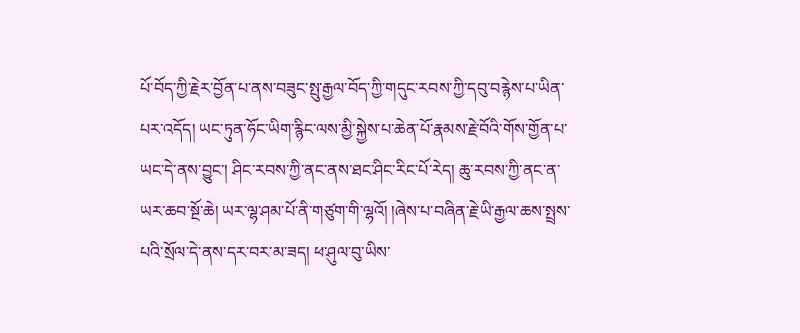པོ་བོད་ཀྱི་རྗེར་བྱོན་པ་ནས་བཟུང་སྤུ་རྒྱལ་བོད་ཀྱི་གདུང་རབས་ཀྱི་དབུ་བརྙེས་པ་ཡིན་པར་འདོད། ཡང་ཏུན་ཧོང་ཡིག་རྙིང་ལས་མྱི་སྐྱེས་པ་ཆེན་པོ་རྣམས་རྗེ་བོའི་གོས་གྱོན་པ་ཡང་དེ་ནས་བྱུང་། ཤིང་རབས་ཀྱི་ནང་ནས་ཐང་ཤིང་རིང་པོ་རེད། ཆུ་རབས་ཀྱི་ནང་ན་ཡར་ཆབ་སྔོ་ཆེ། ཡར་ལྷ་ཤམ་པོ་ནི་གཙུག་གི་ལྷའོ། །ཞེས་པ་བཞིན་རྗེ་ཡི་རྒྱལ་ཆས་སྤྲས་པའི་སྲོལ་དེ་ནས་དར་བར་མ་ཟད། ཕ་ཤུལ་བུ་ཡིས་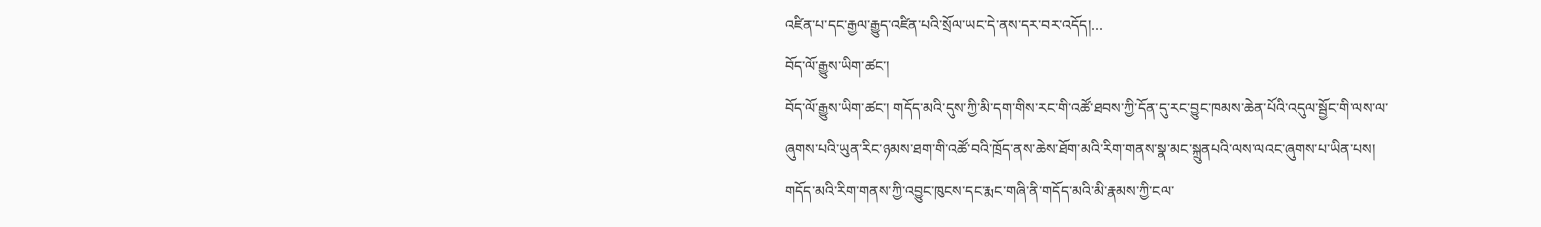འཛིན་པ་དང་རྒྱལ་རྒྱུད་འཛིན་པའི་སྲོལ་ཡང་དེ་ནས་དར་བར་འདོད།…
བོད་ལོ་རྒྱུས་ཡིག་ཚང་།
བོད་ལོ་རྒྱུས་ཡིག་ཚང་། གདོད་མའི་དུས་ཀྱི་མི་དག་གིས་རང་གི་འཚོ་ཐབས་ཀྱི་དོན་དུ་རང་བྱུང་ཁམས་ཆེན་པོའི་འདུལ་སྦྱོང་གི་ལས་ལ་ཞུགས་པའི་ཡུན་རིང་ཉམས་ཐག་གི་འཚོ་བའི་ཁྲོད་ནས་ཆེས་ཐོག་མའི་རིག་གནས་སྣ་མང་སྐྲུནཔའི་ལས་ལའང་ཞུགས་པ་ཡིན་པས། གདོད་མའི་རིག་གནས་ཀྱི་འབྱུང་ཁུངས་དང་རྨང་གཞི་ནི་གདོད་མའི་མི་རྣམས་ཀྱི་ངལ་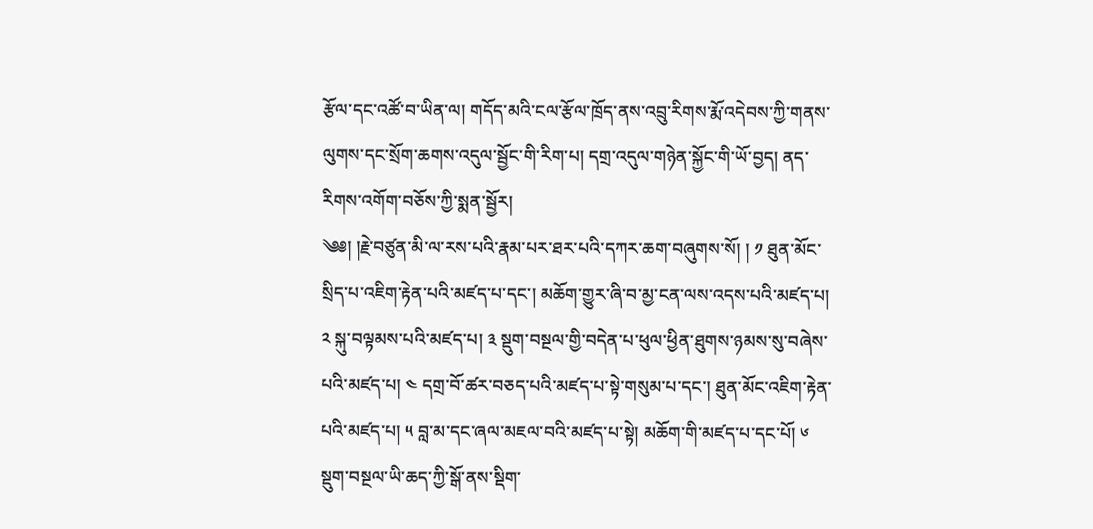རྩོལ་དང་འཚོ་བ་ཡིན་ལ། གདོད་མའི་ངལ་རྩོལ་ཁྲོད་ནས་འབྲུ་རིགས་རྨོ་འདེབས་ཀྱི་གནས་ལུགས་དང་སྲོག་ཆགས་འདུལ་སྦྱོང་གི་རིག་པ། དགྲ་འདུལ་གཉེན་སྐྱོང་གི་ཡོ་བྱད། ནད་རིགས་འགོག་བཅོས་ཀྱི་སྨན་སྦྱོར།
༄༅། །རྗེ་བཙུན་མི་ལ་རས་པའི་རྣམ་པར་ཐར་པའི་དཀར་ཆག་བཞུགས་སོ། ། ༡ ཐུན་མོང་སྲིད་པ་འཇིག་རྟེན་པའི་མཛད་པ་དང་། མཆོག་གྱུར་ཞི་བ་མྱ་ངན་ལས་འདས་པའི་མཛད་པ། ༢ སྐུ་བལྟམས་པའི་མཛད་པ། ༣ སྡུག་བསྔལ་གྱི་བདེན་པ་ཕུལ་ཕྱིན་ཐུགས་ཉམས་སུ་བཞེས་པའི་མཛད་པ། ༤ དགྲ་བོ་ཚར་བཅད་པའི་མཛད་པ་སྟེ་གསུམ་པ་དང་། ཐུན་མོང་འཇིག་རྟེན་པའི་མཛད་པ། ༥ བླ་མ་དང་ཞལ་མཇལ་བའི་མཛད་པ་སྟེ། མཆོག་གི་མཛད་པ་དང་པོ། ༦ སྡུག་བསྔལ་ཡི་ཆད་ཀྱི་སྒོ་ནས་སྡིག་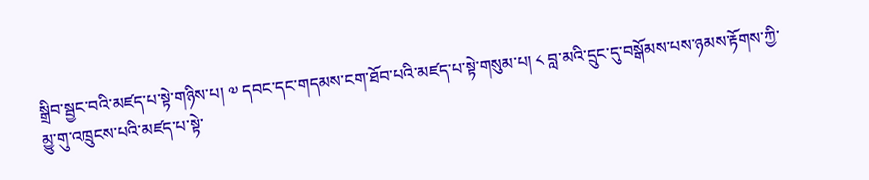སྒྲིབ་སྦྱང་བའི་མཛད་པ་སྟེ་གཉིས་པ། ༧ དབང་དང་གདམས་ངག་ཐོབ་པའི་མཛད་པ་སྟེ་གསུམ་པ། ༨ བླ་མའི་དྲུང་དུ་བསྒོམས་པས་ཉམས་རྟོགས་ཀྱི་མྱུ་གུ་འཁྲུངས་པའི་མཛད་པ་སྟེ་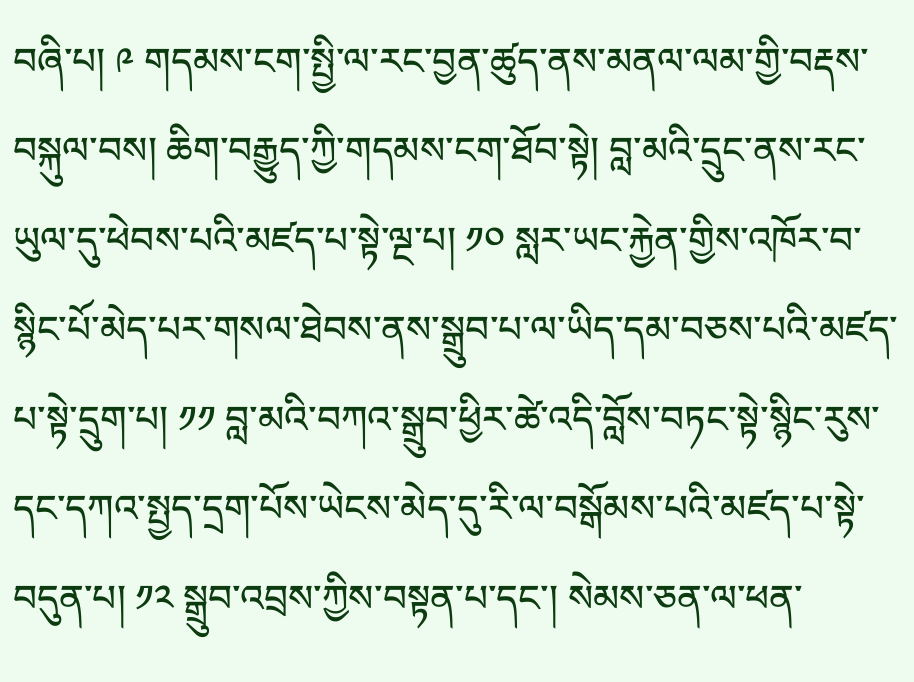བཞི་པ། ༩ གདམས་ངག་སྤྱི་ལ་རང་བྱན་ཚུད་ནས་མནལ་ལམ་གྱི་བརྡས་བསྐུལ་བས། ཆིག་བརྒྱུད་ཀྱི་གདམས་ངག་ཐོབ་སྟེ། བླ་མའི་དྲུང་ནས་རང་ཡུལ་དུ་ཕེབས་པའི་མཛད་པ་སྟེ་ལྔ་པ། ༡༠ སླར་ཡང་རྐྱེན་གྱིས་འཁོར་བ་སྙིང་པོ་མེད་པར་གསལ་ཐེབས་ནས་སྒྲུབ་པ་ལ་ཡིད་དམ་བཅས་པའི་མཛད་པ་སྟེ་དྲུག་པ། ༡༡ བླ་མའི་བཀའ་སྒྲུབ་ཕྱིར་ཚེ་འདི་བློས་བཏང་སྟེ་སྙིང་རུས་དང་དཀའ་སྤྱད་དྲག་པོས་ཡེངས་མེད་དུ་རི་ལ་བསྒོམས་པའི་མཛད་པ་སྟེ་བདུན་པ། ༡༢ སྒྲུབ་འབྲས་ཀྱིས་བསྟན་པ་དང་། སེམས་ཅན་ལ་ཕན་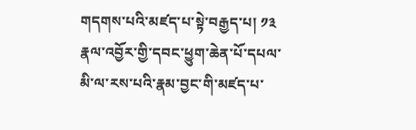གདགས་པའི་མཛད་པ་སྟེ་བརྒྱད་པ། ༡༣ རྣལ་འབྱོར་གྱི་དབང་ཕྱུག་ཆེན་པོ་དཔལ་མི་ལ་རས་པའི་རྣམ་བྱང་གི་མཛད་པ་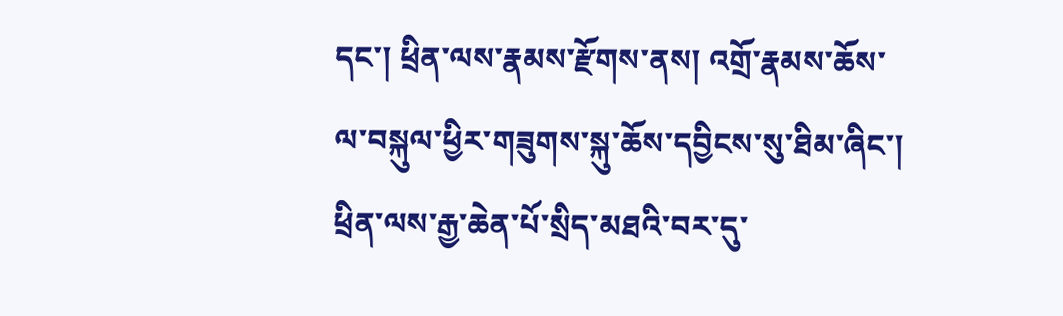དང་། ཕྲིན་ལས་རྣམས་རྫོགས་ནས། འགྲོ་རྣམས་ཆོས་ལ་བསྐུལ་ཕྱིར་གཟུགས་སྐུ་ཆོས་དབྱིངས་སུ་ཐིམ་ཞིང་། ཕྲིན་ལས་རྒྱ་ཆེན་པོ་སྲིད་མཐའི་བར་དུ་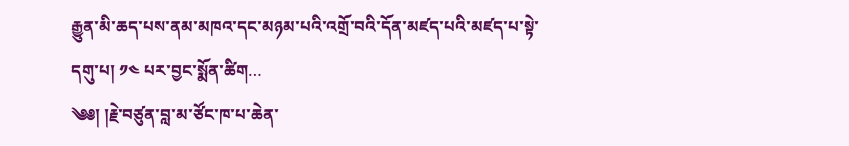རྒྱུན་མི་ཆད་པས་ནམ་མཁའ་དང་མཉམ་པའི་འགྲོ་བའི་དོན་མཛད་པའི་མཛད་པ་སྟེ་དགུ་པ། ༡༤ པར་བྱང་སྨོན་ཚིག…
༄༅། །རྗེ་བཙུན་བླ་མ་ཙོང་ཁ་པ་ཆེན་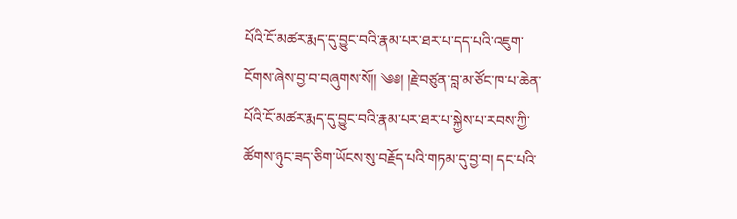པོའི་ངོ་མཚར་རྨད་དུ་བྱུང་བའི་རྣམ་པར་ཐར་པ་དད་པའི་འཇུག་ངོགས་ཞེས་བྱ་བ་བཞུགས་སོ།། ༄༅། །རྗེ་བཙུན་བླ་མ་ཙོང་ཁ་པ་ཆེན་པོའི་ངོ་མཚར་རྨད་དུ་བྱུང་བའི་རྣམ་པར་ཐར་པ་སྐྱེས་པ་རབས་ཀྱི་ཚོགས་ཉུང་ཟད་ཅིག་ཡོངས་སུ་བརྗོད་པའི་གཏམ་དུ་བྱ་བ། དང་པའི་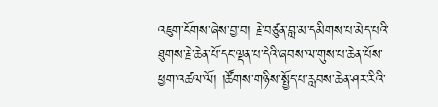འཇུག་ངོགས་ཞེས་བྱ་བ། རྗེ་བཙུན་བླ་མ་དམིགས་པ་མེད་པའི་ཐུགས་རྗེ་ཆེན་པོ་དང་ལྡན་པ་དེའི་ཞབས་ལ་གུས་པ་ཆེན་པོས་ཕྱག་འཚལ་ལོ། །ཚོགས་གཉིས་སྤྱོད་པ་རླབས་ཆེན་ཤར་རིའི་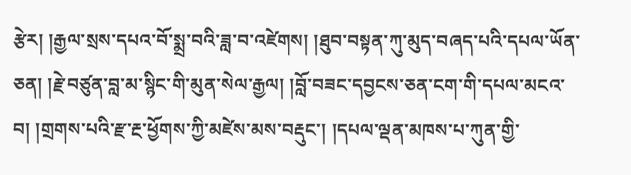རྩེར། །རྒྱལ་སྲས་དཔའ་བོ་སྨྲ་བའི་ཟླ་བ་འཛེགས། །ཐུབ་བསྟན་ཀུ་མུད་བཞད་པའི་དཔལ་ཡོན་ཅན། །རྗེ་བཙུན་བླ་མ་སྙིང་གི་མུན་སེལ་རྒྱལ། །བློ་བཟང་དབྱངས་ཅན་ངག་གི་དཔལ་མངའ་བ། །གྲགས་པའི་རྫ་རྔ་ཕྱོགས་ཀྱི་མཛེས་མས་བརྡུང་། །དཔལ་ལྡན་མཁས་པ་ཀུན་གྱི་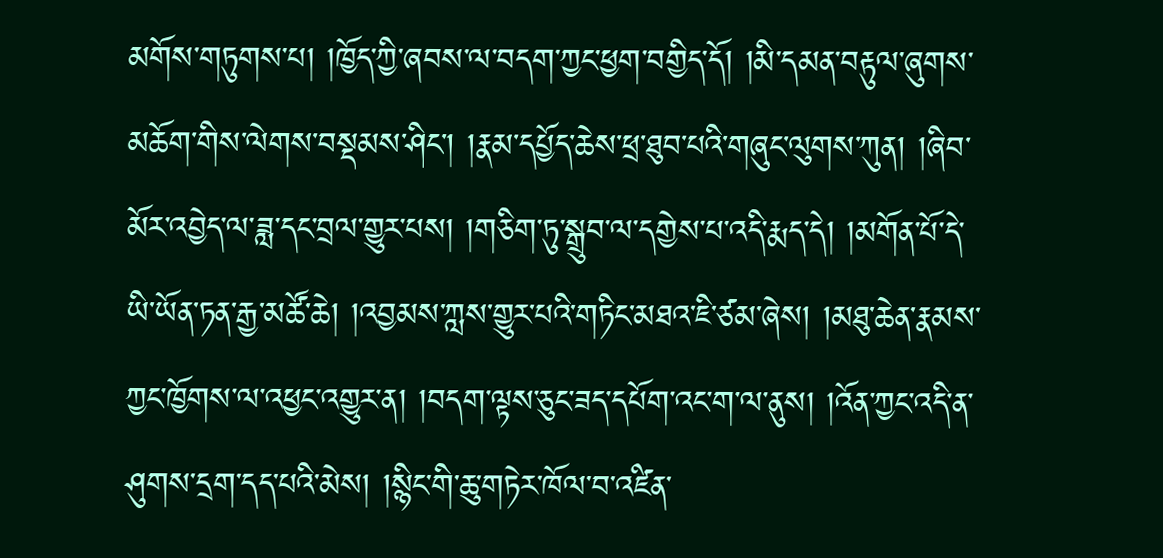མགོས་གཏུགས་པ། །ཁྱོད་ཀྱི་ཞབས་ལ་བདག་ཀྱང་ཕྱག་བགྱིད་དོ། །མི་དམན་བརྟུལ་ཞུགས་མཆོག་གིས་ལེགས་བསྡམས་ཤིང་། །རྣམ་དཔྱོད་ཆེས་ཕྲ་ཐུབ་པའི་གཞུང་ལུགས་ཀུན། །ཞིབ་མོར་འབྱེད་ལ་ཟླ་དང་བྲལ་གྱུར་པས། །གཅིག་ཏུ་སྒྲུབ་ལ་དགྱེས་པ་འདི་རྨད་དེ། །མགོན་པོ་དེ་ཡི་ཡོན་ཏན་རྒྱ་མཚོ་ཆེ། །འབྱམས་ཀླས་གྱུར་པའི་གཏིང་མཐའ་ཇི་ཙམ་ཞེས། །མཐུ་ཆེན་རྣམས་ཀྱང་ཁྱོགས་ལ་འཕྱང་འགྱུར་ན། །བདག་ལྟས་ཅུང་ཟད་དཔོག་འང་ག་ལ་ནུས། །འོན་ཀྱང་འདི་ན་ཤུགས་དྲག་དད་པའི་མེས། །སྙིང་གི་ཆུ་གཏེར་ཁོལ་བ་འཛིན་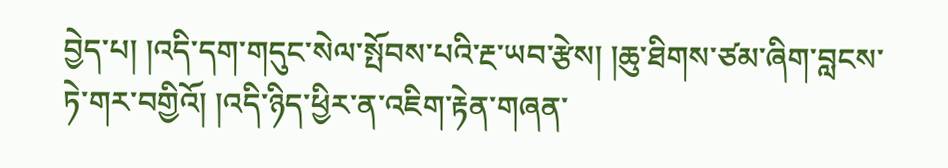བྱེད་པ། །འདི་དག་གདུང་སེལ་སྤོབས་པའི་རྔ་ཡབ་རྩེས། །ཆུ་ཐིགས་ཙམ་ཞིག་བླངས་ཏེ་གར་བགྱིའོ། །འདི་ཉིད་ཕྱིར་ན་འཇིག་རྟེན་གཞན་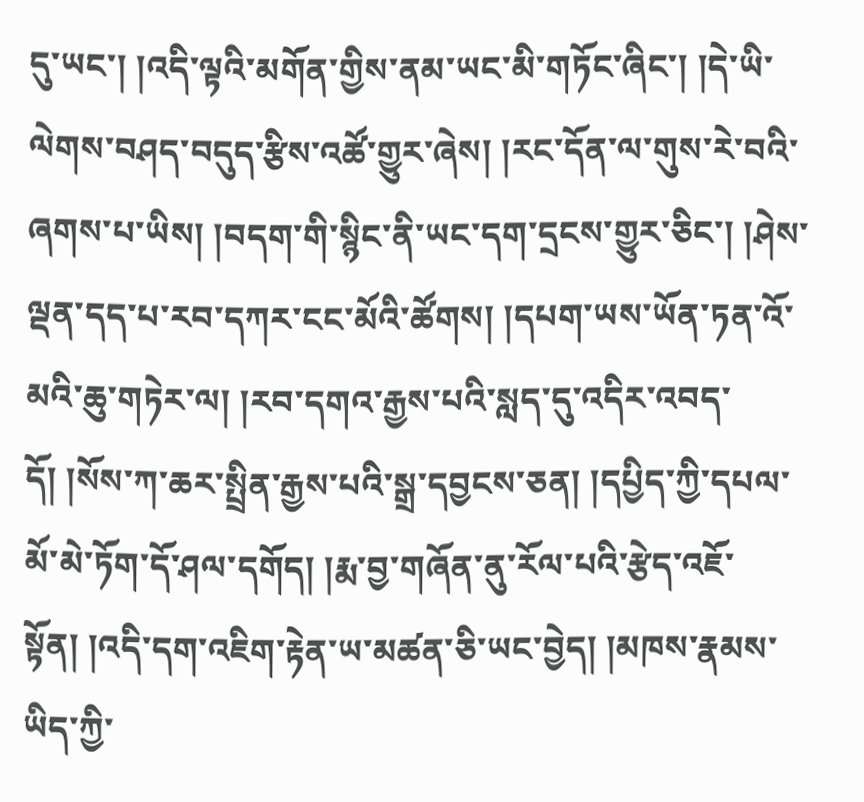དུ་ཡང་། །འདི་ལྟའི་མགོན་གྱིས་ནམ་ཡང་མི་གཏོང་ཞིང་། །དེ་ཡི་ལེགས་བཤད་བདུད་རྩིས་འཚོ་གྱུར་ཞེས། །རང་དོན་ལ་གུས་རེ་བའི་ཞགས་པ་ཡིས། །བདག་གི་སྙིང་ནི་ཡང་དག་དྲངས་གྱུར་ཅིང་། །ཤེས་ལྡན་དད་པ་རབ་དཀར་ངང་མོའི་ཚོགས། །དཔག་ཡས་ཡོན་ཏན་འོ་མའི་ཆུ་གཏེར་ལ། །རབ་དགའ་རྒྱས་པའི་སླད་དུ་འདིར་འབད་དོ། །སོས་ཀ་ཆར་སྤྲིན་རྒྱས་པའི་སྒྲ་དབྱངས་ཅན། །དཔྱིད་ཀྱི་དཔལ་མོ་མེ་ཏོག་དོ་ཤལ་དགོད། །རྨ་བྱ་གཞོན་ནུ་རོལ་པའི་རྩེད་འཇོ་སྟོན། །འདི་དག་འཇིག་རྟེན་ཡ་མཚན་ཅི་ཡང་བྱེད། །མཁས་རྣམས་ཡིད་ཀྱི་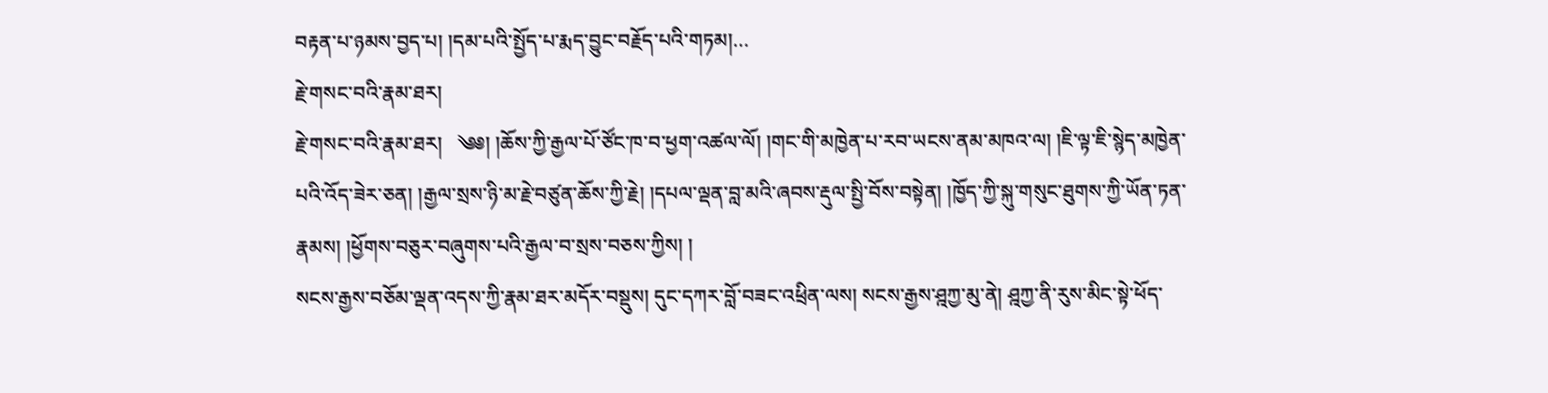བརྟན་པ་ཉམས་བྱད་པ། །དམ་པའི་སྤྱོད་པ་རྨད་བྱུང་བརྗོད་པའི་གཏམ།…
རྗེ་གསང་བའི་རྣམ་ཐར།
རྗེ་གསང་བའི་རྣམ་ཐར།   ༄༅། །ཆོས་ཀྱི་རྒྱལ་པོ་ཙོང་ཁ་བ་ཕྱག་འཚལ་ལོ། །གང་གི་མཁྱེན་པ་རབ་ཡངས་ནམ་མཁའ་ལ། །ཇི་ལྟ་ཇི་སྙེད་མཁྱེན་པའི་འོད་ཟེར་ཅན། །རྒྱལ་སྲས་ཉི་མ་རྗེ་བཙུན་ཆོས་ཀྱི་རྗེ། །དཔལ་ལྡན་བླ་མའི་ཞབས་རྡུལ་སྤྱི་བོས་བསྟེན། །ཁྱོད་ཀྱི་སྐུ་གསུང་ཐུགས་ཀྱི་ཡོན་ཏན་རྣམས། །ཕྱོགས་བཅུར་བཞུགས་པའི་རྒྱལ་བ་སྲས་བཅས་ཀྱིས། །
སངས་རྒྱས་བཅོམ་ལྡན་འདས་ཀྱི་རྣམ་ཐར་མདོར་བསྡུས། དུང་དཀར་བློ་བཟང་འཕྲིན་ལས། སངས་རྒྱས་ཤྰཀྱ་མུ་ནེ། ཤྰཀྱ་ནི་རུས་མིང་སྟེ་ཕོད་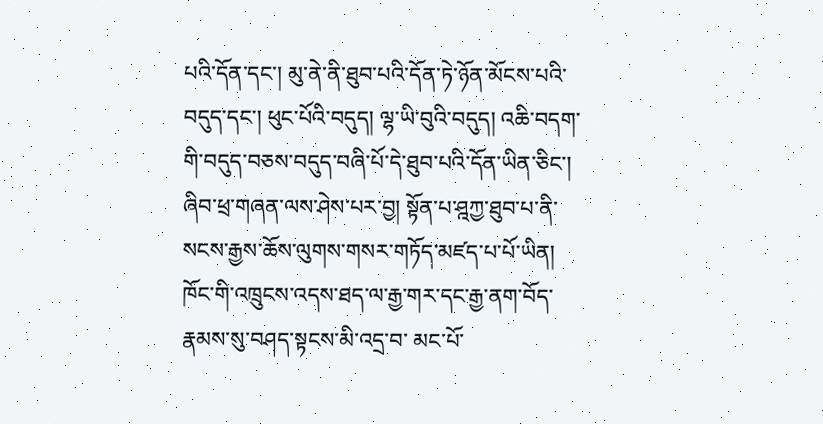པའི་དོན་དང་། མུ་ནེ་ནི་ཐུབ་པའི་དོན་ཏེ་ཉོན་མོངས་པའི་བདུད་དང་། ཕུང་པོའི་བདུད། ལྷ་ཡི་བུའི་བདུད། འཆི་བདག་གི་བདུད་བཅས་བདུད་བཞི་པོ་དེ་ཐུབ་པའི་དོན་ཡིན་ཅིང་། ཞིབ་ཕྲ་གཞན་ལས་ཤེས་པར་བྱ། སྟོན་པ་ཤྰཀྱ་ཐུབ་པ་ནི་སངས་རྒྱས་ཆོས་ལུགས་གསར་གཏོད་མཛད་པ་པོ་ཡིན། ཁོང་གི་འཁྲུངས་འདས་ཐད་ལ་རྒྱ་གར་དང་རྒྱ་ནག་བོད་རྣམས་སུ་བཤད་སྟངས་མི་འདྲ་བ་ མང་པོ་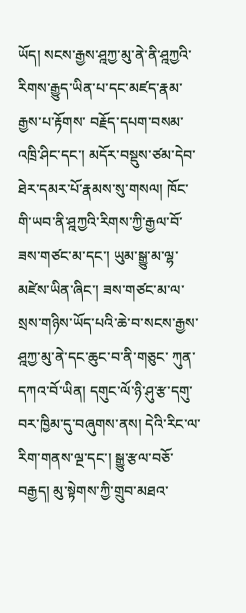ཡོད། སངས་རྒྱས་ཤྰཀྱ་མུ་ནེ་ནི་ཤྰཀྱའི་རིགས་རྒྱུད་ཡིན་པ་དང་མཛད་རྣམ་རྒྱས་པ་རྟོགས་ བརྗོད་དཔག་བསམ་འཁྲི་ཤིང་དང་། མདོར་བསྡུས་ཙམ་དེབ་ཐེར་དམར་པོ་རྣམས་སུ་གསལ། ཁོང་གི་ཡབ་ནི་ཤྰཀྱའི་རིགས་ཀྱི་རྒྱལ་བོ་ཟས་གཙང་མ་དང་། ཡུམ་སྒྱུ་མ་ལྷ་མཛེས་ཡིན་ཞིང་། ཟས་གཙང་མ་ལ་སྲས་གཉིས་ཡོད་པའི་ཆེ་བ་སངས་རྒྱས་ཤྰཀྱ་མུ་ནེ་དང་ཆུང་བ་ནི་གཅུང་ ཀུན་དཀའ་བོ་ཡིན། དགུང་ལོ་ཉི་ཤུ་རྩ་དགུ་བར་ཁྱིམ་དུ་བཞུགས་ནས། དེའི་རིང་ལ་རིག་གནས་ལྔ་དང་། སྒྱུ་རྩལ་བཅོ་བརྒྱད། མུ་སྟེགས་ཀྱི་གྲུབ་མཐའ་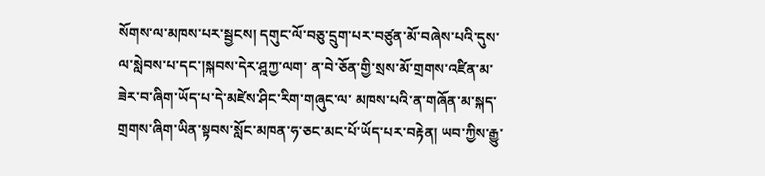སོགས་ལ་མཁས་པར་སྦྱངས། དགུང་ལོ་བཅུ་དྲུག་པར་བཙུན་མོ་བཞེས་པའི་དུས་ལ་སླེབས་པ་དང་།སྐབས་དེར་ཤྰཀྱ་ལག་ ན་བེ་ཅོན་གྱི་སྲས་མོ་གྲགས་འཛིན་མ་ཟེར་བ་ཞིག་ཡོད་པ་དེ་མཛེས་ཤིང་རིག་གཞུང་ལ་ མཁས་པའི་ན་གཞོན་མ་སྐད་གྲགས་ཞིག་ཡིན་སྟབས་སློང་མཁན་ཧ་ཅང་མང་པོ་ཡོད་པར་བརྟེན། ཡབ་ཀྱིས་རྒྱུ་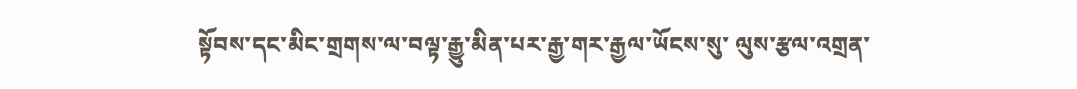སྟོབས་དང་མིང་གྲགས་ལ་བལྟ་རྒྱུ་མིན་པར་རྒྱ་གར་རྒྱལ་ཡོངས་སུ་ ལུས་རྩལ་འགྲན་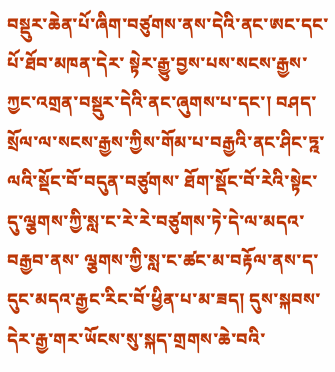བསྡུར་ཆེན་པོ་ཞིག་བཙུགས་ནས་དེའི་ནང་ཨང་དང་པོ་ཐོབ་མཁན་དེར་ སྟེར་རྒྱུ་བྱས་པས་སངས་རྒྱས་ཀྱང་འགྲན་བསྡུར་དེའི་ནང་ཞུགས་པ་དང་། བཤད་སྲོལ་ལ་སངས་རྒྱས་ཀྱིས་གོམ་པ་བརྒྱའི་ནང་ཤིང་ཏྰ་ལའི་སྡོང་བོ་བདུན་བཙུགས་ ཐོག་སྡོང་བོ་རེའི་སྟེང་དུ་ལྕགས་ཀྱི་སླ་ང་རེ་རེ་བཙུགས་ཏེ་དེ་ལ་མདའ་བརྒྱབ་ནས་ ལྕགས་ཀྱི་སླ་ང་ཚང་མ་བརྟོལ་ནས་ད་དུང་མདའ་རྒྱང་རིང་བོ་ཕྱིན་པ་མ་ཟད། དུས་སྐབས་དེར་རྒྱ་གར་ཡོངས་སུ་སྐད་གྲགས་ཆེ་བའི་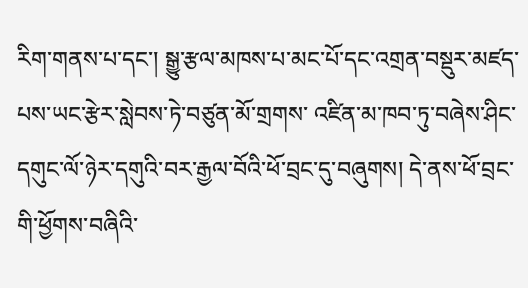རིག་གནས་པ་དང་། སྒྱུ་རྩལ་མཁས་པ་མང་པོ་དང་འགྲན་བསྡུར་མཛད་པས་ཡང་རྩེར་སླེབས་ཏེ་བཙུན་མོ་གྲགས་ འཛིན་མ་ཁབ་ཏུ་བཞེས་ཤིང་དགུང་ལོ་ཉེར་དགུའི་བར་རྒྱལ་བོའི་ཕོ་བྲང་དུ་བཞུགས། དེ་ནས་ཕོ་བྲང་གི་ཕྱོགས་བཞིའི་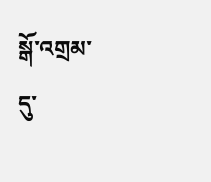སྒོ་འགྲམ་དུ་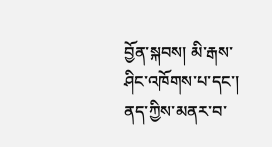བྱོན་སྐབས། མི་རྒས་ཤིང་འཁོགས་པ་དང་། ནད་ཀྱིས་མནར་བ་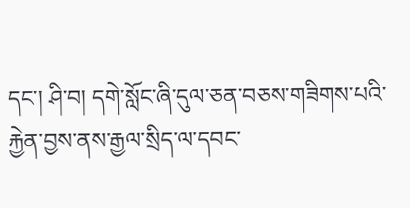དང་། ཤི་བ། དགེ་སློང་ཞི་དུལ་ཅན་བཅས་གཟིགས་པའི་རྐྱེན་བྱས་ནས་རྒྱལ་སྲིད་ལ་དབང་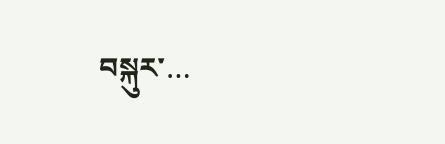བསྐུར་…